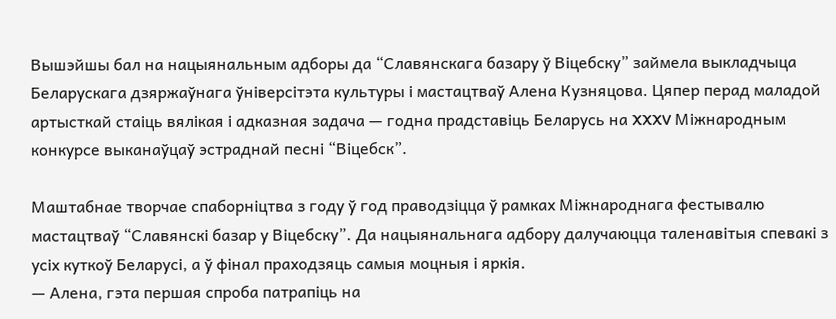Вышэйшы бал на нацыянальным адборы да “Славянскага базару ў Віцебску” займела выкладчыца Беларускага дзяржаўнага ўніверсітэта культуры і мастацтваў Алена Кузняцова. Цяпер перад маладой артысткай стаіць вялікая і адказная задача — годна прадставіць Беларусь на XXXV Міжнародным конкурсе выканаўцаў эстраднай песні “Віцебск”.

Маштабнае творчае спаборніцтва з году ў год праводзіцца ў рамках Міжнароднага фестывалю мастацтваў “Славянскі базар у Віцебску”. Да нацыянальнага адбору далучаюцца таленавітыя спевакі з усіх куткоў Беларусі, а ў фінал праходзяць самыя моцныя і яркія.
— Алена, гэта першая спроба патрапіць на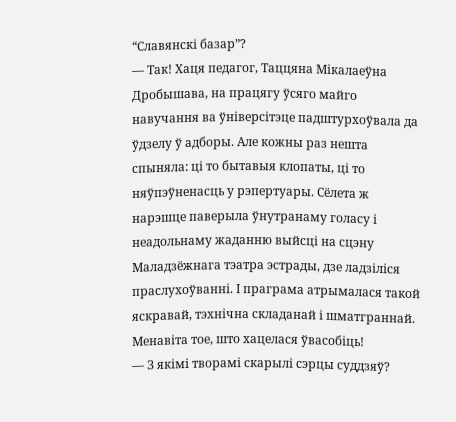“Славянскі базар”?
— Так! Хаця педагог, Таццяна Мікалаеўна Дробышава, на працягу ўсяго майго навучання ва ўніверсітэце падштурхоўвала да ўдзелу ў адборы. Але кожны раз нешта спыняла: ці то бытавыя клопаты, ці то няўпэўненасць у рэпертуары. Сёлета ж нарэшце паверыла ўнутранаму голасу і неадольнаму жаданню выйсці на сцэну Маладзёжнага тэатра эстрады, дзе ладзіліся праслухоўванні. І праграма атрымалася такой яскравай, тэхнічна складанай і шматграннай. Менавіта тое, што хацелася ўвасобіць!
— З якімі творамі скарылі сэрцы суддзяў?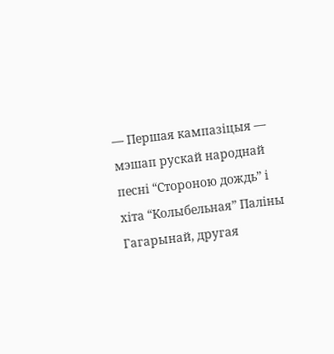— Першая кампазіцыя — мэшап рускай народнай песні “Стороною дождь” і хіта “Колыбельная” Паліны Гагарынай, другая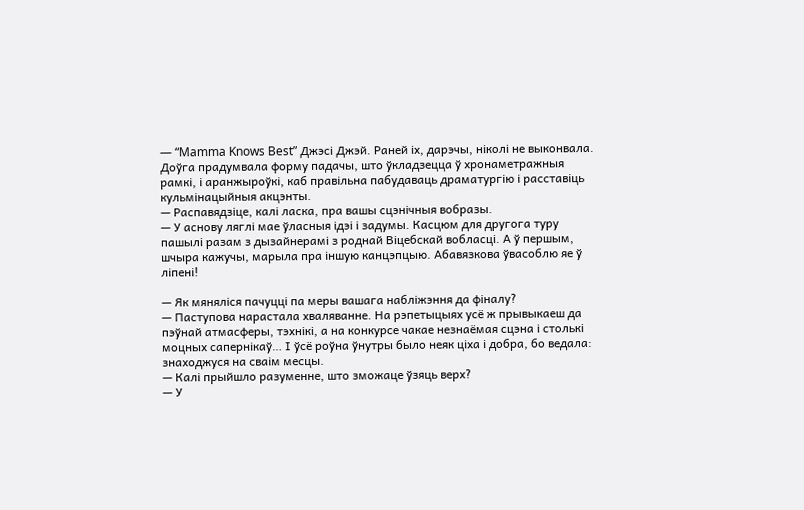— “Mamma Knows Best” Джэсі Джэй. Раней іх, дарэчы, ніколі не выконвала. Доўга прадумвала форму падачы, што ўкладзецца ў хронаметражныя рамкі, і аранжыроўкі, каб правільна пабудаваць драматургію і расставіць кульмінацыйныя акцэнты.
— Распавядзіце, калі ласка, пра вашы сцэнічныя вобразы.
— У аснову ляглі мае ўласныя ідэі і задумы. Касцюм для другога туру пашылі разам з дызайнерамі з роднай Віцебскай вобласці. А ў першым, шчыра кажучы, марыла пра іншую канцэпцыю. Абавязкова ўвасоблю яе ў ліпені!

— Як мяняліся пачуцці па меры вашага набліжэння да фіналу?
— Паступова нарастала хваляванне. На рэпетыцыях усё ж прывыкаеш да пэўнай атмасферы, тэхнікі, а на конкурсе чакае незнаёмая сцэна і столькі моцных сапернікаў… І ўсё роўна ўнутры было неяк ціха і добра, бо ведала: знаходжуся на сваім месцы.
— Калі прыйшло разуменне, што зможаце ўзяць верх?
— У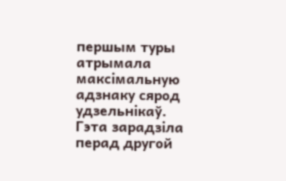першым туры атрымала максімальную адзнаку сярод удзельнікаў. Гэта зарадзіла перад другой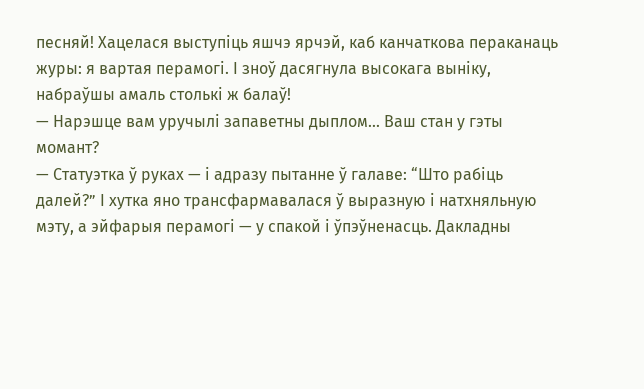песняй! Хацелася выступіць яшчэ ярчэй, каб канчаткова пераканаць журы: я вартая перамогі. І зноў дасягнула высокага выніку, набраўшы амаль столькі ж балаў!
— Нарэшце вам уручылі запаветны дыплом... Ваш стан у гэты момант?
— Статуэтка ў руках — і адразу пытанне ў галаве: “Што рабіць далей?” І хутка яно трансфармавалася ў выразную і натхняльную мэту, а эйфарыя перамогі — у спакой і ўпэўненасць. Дакладны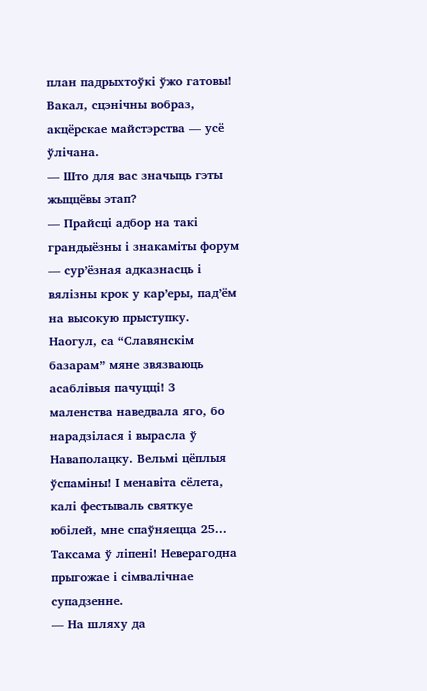план падрыхтоўкі ўжо гатовы! Вакал, сцэнічны вобраз, акцёрскае майстэрства — усё ўлічана.
— Што для вас значыць гэты жыццёвы этап?
— Прайсці адбор на такі грандыёзны і знакаміты форум — сур’ёзная адказнасць і вялізны крок у кар’еры, пад’ём на высокую прыступку. Наогул, са “Славянскім базарам” мяне звязваюць асаблівыя пачуцці! З маленства наведвала яго, бо нарадзілася і вырасла ў Наваполацку. Вельмі цёплыя ўспаміны! І менавіта сёлета, калі фестываль святкуе юбілей, мне спаўняецца 25… Таксама ў ліпені! Неверагодна прыгожае і сімвалічнае супадзенне.
— На шляху да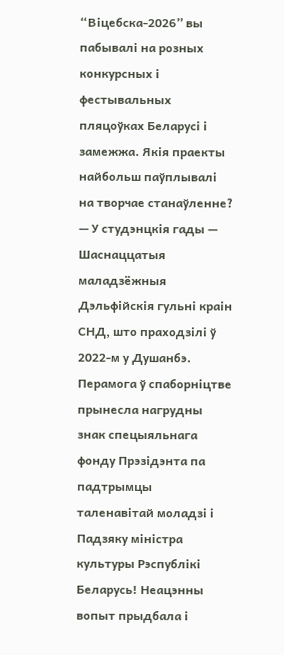“Віцебска-2026” вы пабывалі на розных конкурсных і фестывальных пляцоўках Беларусі і замежжа. Якія праекты найбольш паўплывалі на творчае станаўленне?
— У студэнцкія гады — Шаснаццатыя маладзёжныя Дэльфійскія гульні краін СНД, што праходзілі ў 2022-м у Душанбэ. Перамога ў спаборніцтве прынесла нагрудны знак спецыяльнага фонду Прэзідэнта па падтрымцы таленавітай моладзі і Падзяку міністра культуры Рэспублікі Беларусь! Неацэнны вопыт прыдбала і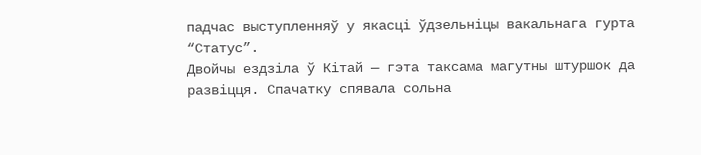падчас выступленняў у якасці ўдзельніцы вакальнага гурта “Статус”.
Двойчы ездзіла ў Кітай — гэта таксама магутны штуршок да развіцця. Спачатку спявала сольна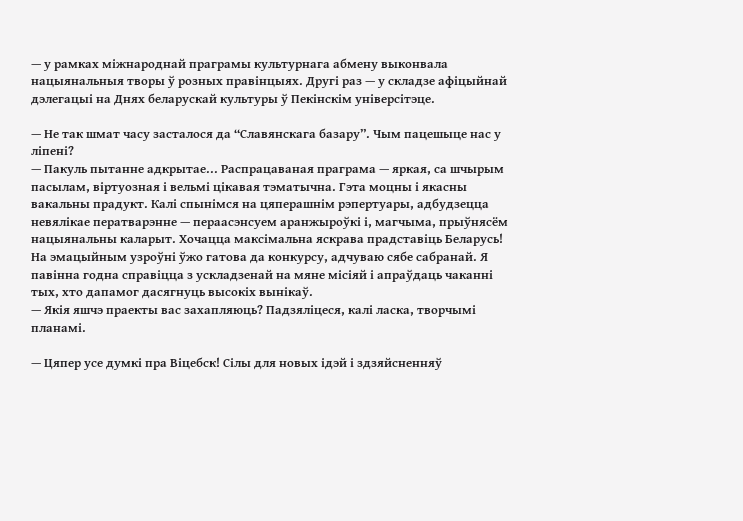— у рамках міжнароднай праграмы культурнага абмену выконвала нацыянальныя творы ў розных правінцыях. Другі раз — у складзе афіцыйнай дэлегацыі на Днях беларускай культуры ў Пекінскім універсітэце.

— Не так шмат часу засталося да “Славянскага базару”. Чым пацешыце нас у ліпені?
— Пакуль пытанне адкрытае... Распрацаваная праграма — яркая, са шчырым пасылам, віртуозная і вельмі цікавая тэматычна. Гэта моцны і якасны вакальны прадукт. Калі спынімся на цяперашнім рэпертуары, адбудзецца невялікае ператварэнне — пераасэнсуем аранжыроўкі і, магчыма, прыўнясём нацыянальны каларыт. Хочацца максімальна яскрава прадставіць Беларусь! На эмацыйным узроўні ўжо гатова да конкурсу, адчуваю сябе сабранай. Я павінна годна справіцца з ускладзенай на мяне місіяй і апраўдаць чаканні тых, хто дапамог дасягнуць высокіх вынікаў.
— Якія яшчэ праекты вас захапляюць? Падзяліцеся, калі ласка, творчымі планамі.

— Цяпер усе думкі пра Віцебск! Сілы для новых ідэй і здзяйсненняў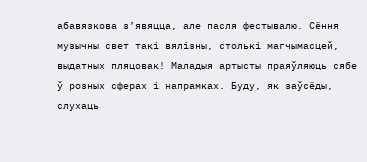абавязкова з’явяцца, але пасля фестывалю. Сёння музычны свет такі вялізны, столькі магчымасцей, выдатных пляцовак! Маладыя артысты праяўляюць сябе ў розных сферах і напрамках. Буду, як заўсёды, слухаць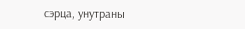сэрца, унутраны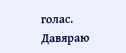голас. Давяраю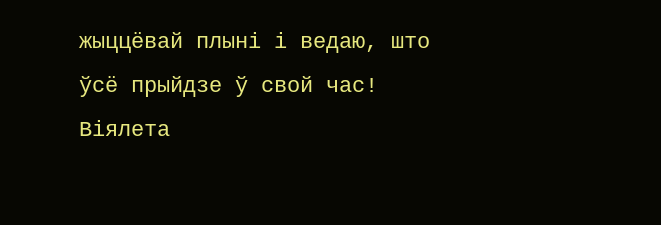жыццёвай плыні і ведаю, што ўсё прыйдзе ў свой час!
Віялета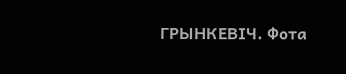ГРЫНКЕВІЧ. Фота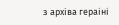з архіва гераіні